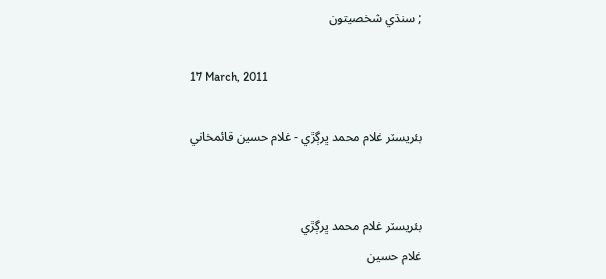; سنڌي شخصيتون

17 March, 2011

بئريسٽر غلام محمد ڀرڳڙي - غلام حسين قائمخاني


بئريسٽر غلام محمد ڀرڳڙي
غلام حسين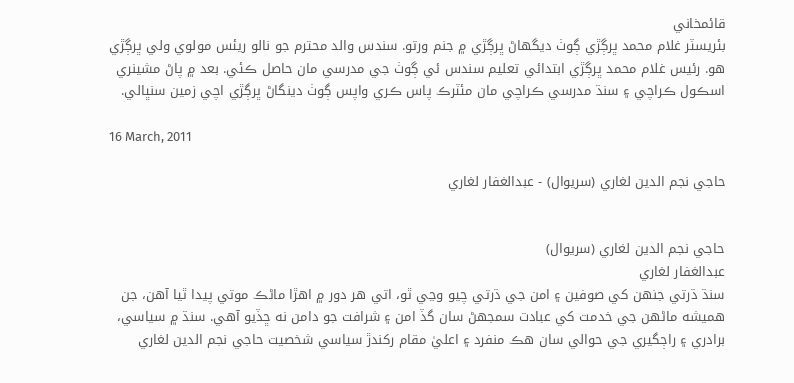قائمخاني
بئريسٽر غلام محمد ڀرڳڙي ڳوٺ ديگهاڻ ڀرڳڙي ۾ جنم ورتو. سندس والد محترم جو نالو ريئس مولوي ولي ڀرڳڙي هو. رئيس غلام محمد ڀرڳڙي ابتدائي تعليم سندس ئي ڳوٺ جي مدرسي مان حاصل ڪئي. بعد ۾ پاڻ مشينري اسڪول ڪراچي ۽ سنڌ مدرسي ڪراچي مان مئٽرڪ پاس ڪري واپس ڳوٺ دينگاڻ ڀرڳڙي اچي زمين سنڀالي.

16 March, 2011

حاجي نجم الدين لغاري (سريوال) - عبدالغفار لغاري


حاجي نجم الدين لغاري (سريوال)
عبدالغفار لغاري
سنڌ ڌرتي جنهن کي صوفين ۽ امن جي ڌرتي چيو وڃي ٿو، اتي هر دور ۾ اهڙا ماڻڪ موتي پيدا ٿيا آهن، جن هميشه ماڻهن جي خدمت کي عبادت سمجهڻ سان گڏ امن ۽ شرافت جو دامن نه ڇڏيو آهي. سنڌ ۾ سياسي، برادري ۽ راڄگيري جي حوالي سان هڪ منفرد ۽ اعليٰ مقام رکندڙ سياسي شخصيت حاجي نجم الدين لغاري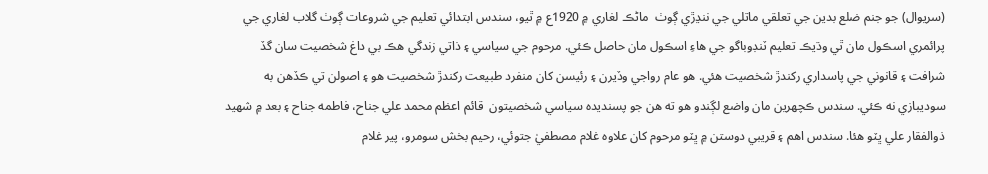(سريوال) جو جنم ضلع بدين جي تعلقي ماتلي جي ننڍڙي ڳوٺ  ماڻڪ لغاري ۾ 1920ع ۾ ٿيو، سندس ابتدائي تعليم جي شروعات ڳوٺ گلاب لغاري جي پرائمري اسڪول مان ٿي وڌيڪ تعليم ٽنڊوباگو جي هاءِ اسڪول مان حاصل ڪئي. مرحوم جي سياسي ۽ ذاتي زندگي هڪ بي داغ شخصيت سان گڏ شرافت ۽ قانوني جي پاسداري رکندڙ شخصيت هئي. هو عام رواجي وڏيرن ۽ رئيسن کان منفرد طبيعت رکندڙ شخصيت هو ۽ اصولن تي ڪڏهن به سوديبازي نه ڪئي. سندس ڪچهرين مان واضع لڳندو هو ته هن جو پسنديده سياسي شخصيتون  قائم اعظم محمد علي جناح، فاطمه جناح ۽ بعد ۾ شهيد ذوالفقار علي ڀٽو هئا. سندس اهم ۽ قريبي دوستن ۾ ڀٽو مرحوم کان علاوه غلام مصطفيٰ جتوئي، رحيم بخش سومرو، پير غلام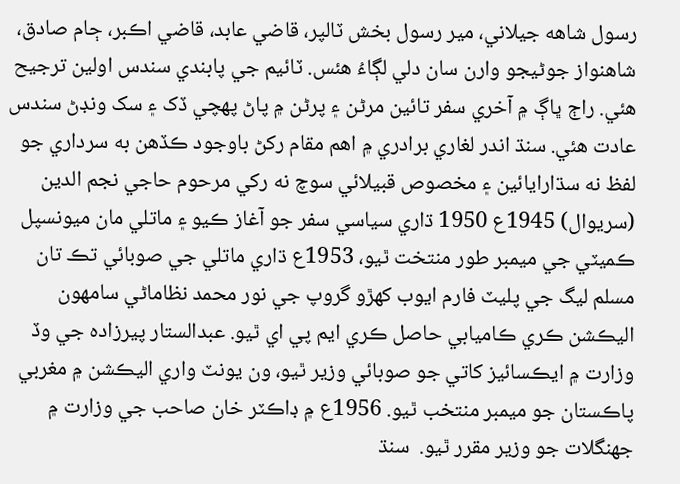رسول شاهه جيلاني، مير رسول بخش ٽالپر، قاضي عابد، قاضي اڪبر، ڄام صادق، شاهنواز جوڻيجو وارن سان دلي لڳاءُ هئس. ٽائيم جي پابندي سندس اولين ترجيح هئي. راڄ ڀاڳ ۾ آخري سفر تائين مرڻن ۽ پرڻن ۾ پاڻ پهچي ڏک ۽ سک ونڊڻ سندس عادت هئي. سنڌ اندر لغاري برادري ۾ اهم مقام رکڻ باوجود ڪڏهن به سرداري جو لفظ نه سڌارايائين ۽ مخصوص قبيلائي سوچ نه رکي مرحوم حاجي نجم الدين (سريوال) 1945ع 1950 ڌاري سياسي سفر جو آغاز ڪيو ۽ ماتلي مان ميونسپل ڪميٽي جي ميمبر طور منتخت ٿيو، 1953ع ڌاري ماتلي جي صوبائي تڪ تان مسلم ليگ جي پليٽ فارم ايوب کهڙو گروپ جي نور محمد نظاماڻي سامهون اليڪشن ڪري ڪاميابي حاصل ڪري ايم پي اي ٿيو. عبدالستار پيرزاده جي وڏ وزارت ۾ ايڪسائيز کاتي جو صوبائي وزير ٿيو، ون يونٽ واري اليڪشن ۾ مغربي پاڪستان جو ميمبر منتخب ٿيو. 1956ع ۾ ڊاڪٽر خان صاحب جي وزارت ۾ جهنگلات جو وزير مقرر ٿيو.  سنڌ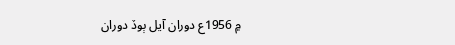۾ 1956ع دوران آيل ٻوڏ دوران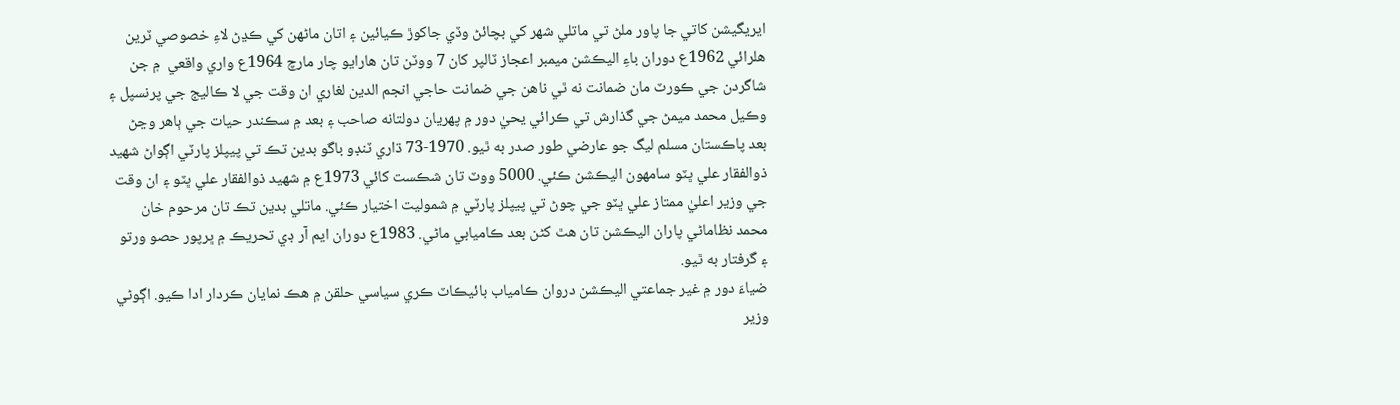ايريگيشن کاتي جا پاور ملڻ تي ماتلي شهر کي بچائڻ وڏي جاکوڙ ڪيائين ۽ اتان ماڻهن کي ڪڍڻ لاءِ خصوصي ٽرين هلرائي 1962ع دوران باءِ اليڪشن ميمبر اعجاز ٽالپر کان 7 ووٽن تان هارايو چار مارچ 1964ع واري واقعي  ۾ جن شاگردن جي ڪورٽ مان ضمانت نه ٿي ناهن جي ضمانت حاجي انجم الدين لغاري ان وقت جي لا ڪاليج جي پرنسپل ۽ وڪيل محمد ميمڻ جي گذارش تي ڪرائي يحيٰ دور ۾ پهريان دولتانه صاحب ۽ بعد ۾ سڪندر حيات جي ٻاهر وڃڻ بعد پاڪستان مسلم ليگ جو عارضي طور صدر به ٿيو. 1970-73 ڌاري ٽنڊو باگو بدين تڪ تي پيپلز پارٽي اڳواڻ شهيد ذوالفقار علي ڀٽو سامهون اليڪشن ڪئي. 5000 ووٽ تان شڪست کائي 1973ع ۾ شهيد ذوالفقار علي ڀٽو ۽ ان وقت جي وزير اعليٰ ممتاز علي ڀٽو جي چوڻ تي پيپلز پارٽي ۾ شموليت اختيار ڪئي. ماتلي بدين تڪ تان مرحوم خان محمد نظاماڻي پاران اليڪشن تان هٿ کڻن بعد ڪاميابي ماڻي. 1983ع دوران ايم آر ڊي تحريڪ ۾ ڀرپور حصو ورتو ۽ گرفتار به ٿيو.
ضياءَ دور ۾ غير جماعتي اليڪشن دروان ڪامياب بائيڪاٽ ڪري سياسي حلقن ۾ هڪ نمايان ڪردار ادا ڪيو. اڳوڻي وزير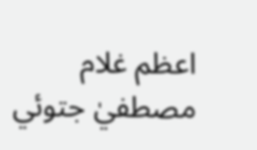اعظم غلام مصطفيٰ جتوئي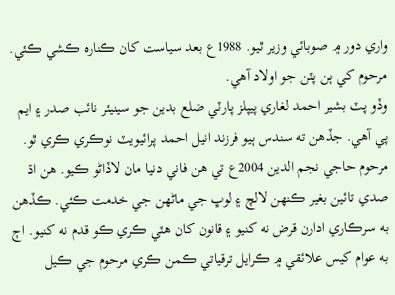واري دور ۾ صوبائي وزير ٿيو. 1988ع بعد سياست کان ڪناره ڪشي ڪئي. مرحوم کي ٻن پٽن جو اولاد آهي.
وڏو پٽ بشير احمد لغاري پيپلز پارٽي ضلع بدين جو سينيئر نائب صدر ۽ ايم پي آهي. جڏهن ته سندس ٻيو فرزند انيل احمد پرائيويٽ نوڪري ڪري ٿو. مرحوم حاجي نجم الدين 2004ع تي هن فاني دنيا مان لاڏاڻو ڪيو. هن اڌ صدي تائين بغير ڪنهن لالچ ۽ لوڀ جي ماڻهن جي خدمت ڪئي. ڪڏهن به سرڪاري ادارن قرض نه کنيو ۽ قانون کان هٽي ڪري ڪو قدم نه کنيو. اڄ به عوام کيس علائقي ۾ ڪرايل ترقياتي ڪمن ڪري مرحوم جي ڪيل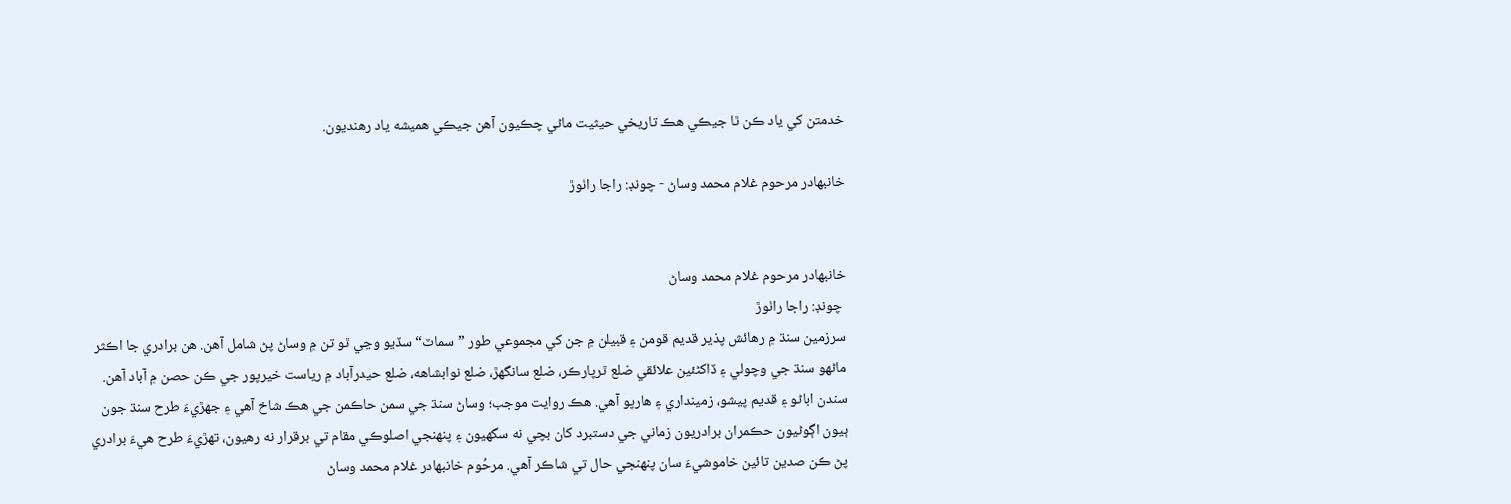خدمتن کي ياد ڪن ٿا جيڪي هڪ تاريخي حيثيت ماڻي چڪيون آهن جيڪي هميشه ياد رهنديون.

خانبهادر مرحوم غلام محمد وساڻ - چونڊ: راجا راٺوڙ


خانبهادر مرحوم غلام محمد وساڻ
 چونڊ: راجا راٺوڙ
سرزمين سنڌ ۾ رهائش پذير قديم قومن ۽ قبيلن ۾ جن کي مجموعي طور ”سماٽ“ سڏيو وڃي ٿو تن ۾ وساڻ پڻ شامل آهن. هن برادري جا اڪثر ماڻهو سنڌ جي وچولي ۽ ڏاکڻئين علائقي ضلع ٿرپارڪر، ضلع سانگهڙ، ضلع نوابشاهه، ضلع حيدرآباد ۾ رياست خيرپور جي ڪن حصن ۾ آباد آهن. سندن اباڻو ۽ قديم پيشو، زمينداري ۽ هارپو آهي. هڪ روايت موجب؛ وساڻ سنڌ جي سمن حاڪمن جي هڪ شاخ آهي ۽ جهڙيءَ طرح سنڌ جون ٻيون اڳوڻيون حڪمران برادريون زماني جي دستبرد کان بچي نه سگهيون ۽ پنهنجي اصلوڪي مقام تي برقرار نه رهيون، تهڙيءَ طرح هيءَ برادري پڻ ڪن صدين تائين خاموشيءَ سان پنهنجي حال تي شاڪر آهي. مرحُوم خانبهادر غلام محمد وساڻ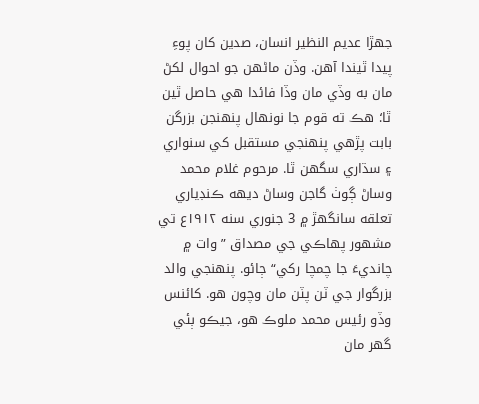جهڙا عديم النظير انسان، صدين کان پوءِ پيدا ٿيندا آهن. وڏن ماڻهن جو احوال لکڻ مان به وڏي مان وڏا فائدا هي حاصل ٿين ٿا؛ هڪ ته قوم جا نونهال پنهنجن بزرگن بابت پڙهي پنهنجي مستقبل کي سنواري ۽ سڌاري سگهن ٿا. مرحوم غلام محمد وساڻ ڳوٺ گاجن وساڻ ديهه ڪنڊياري تعلقه سانگهڙ ۾ 3 جنوري سنه ۱۹۱۲ع تي مشهور پهاڪي جي مصداق ”وات ۾ چانديءَ جا چمچا رکي“ ڄائو. پنهنجي والد بزرگوار جي ٽن پٽن مان وچون هو. کائنس وڏو رئيس محمد ملوڪ هو، جيڪو ٻئي گهر مان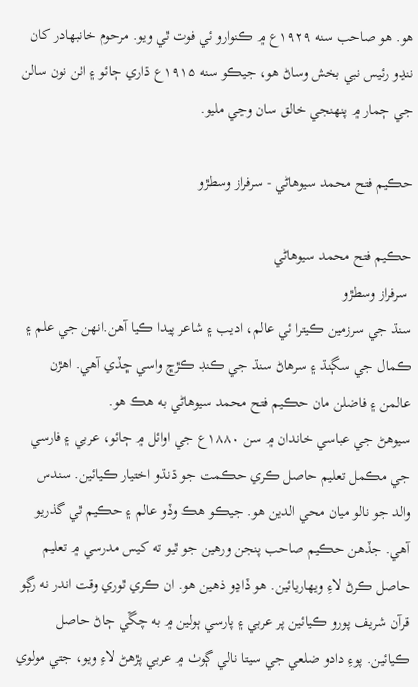هو. هو صاحب سنه ۱۹۲۹ع ۾ ڪنوارو ئي فوت ٿي ويو. مرحوم خانبهادر کان ننڍو رئيس نبي بخش وساڻ هو، جيڪو سنه ۱۹۱۵ع ڌاري ڄائو ۽ اٺن نون سالن جي ڄمار ۾ پنهنجي خالق سان وڃي مليو.

حڪيم فتح محمد سيوهاڻي - سرفراز وسطڙو

حڪيم فتح محمد سيوهاڻي
 سرفراز وسطڙو
سنڌ جي سرزمين ڪيترا ئي عالم، اديب ۽ شاعر پيدا ڪيا آهن.انهن جي علم ۽ ڪمال جي سڳنڌ ۽ سرهاڻ سنڌ جي ڪنڊ ڪڙڇ واسي ڇڏي آهي. اهڙن عالمن ۽ فاضلن مان حڪيم فتح محمد سيوهاڻي به هڪ هو.
سيوهڻ جي عباسي خاندان ۾ سن ۱۸۸۰ع جي اوائل ۾ ڄائو، عربي ۽ فارسي جي مڪمل تعليم حاصل ڪري حڪمت جو ڌنڌو اختيار ڪيائين. سندس والد جو نالو ميان محي الدين هو. جيڪو هڪ وڏو عالم ۽ حڪيم ٿي گذريو آهي. جڏهن حڪيم صاحب پنجن ورهين جو ٿيو ته کيس مدرسي ۾ تعليم حاصل ڪرڻ لاءِ ويهاريائين. هو ڏاڍو ذهين هو. ان ڪري ٿوري وقت اندر نه رڳو قرآن شريف پورو ڪيائين پر عربي ۽ پارسي ٻولين ۾ به چڱي ڄاڻ حاصل ڪيائين. پوءِ دادو ضلعي جي سيتا نالي ڳوٺ ۾ عربي پڙهڻ لاءِ ويو، جتي مولوي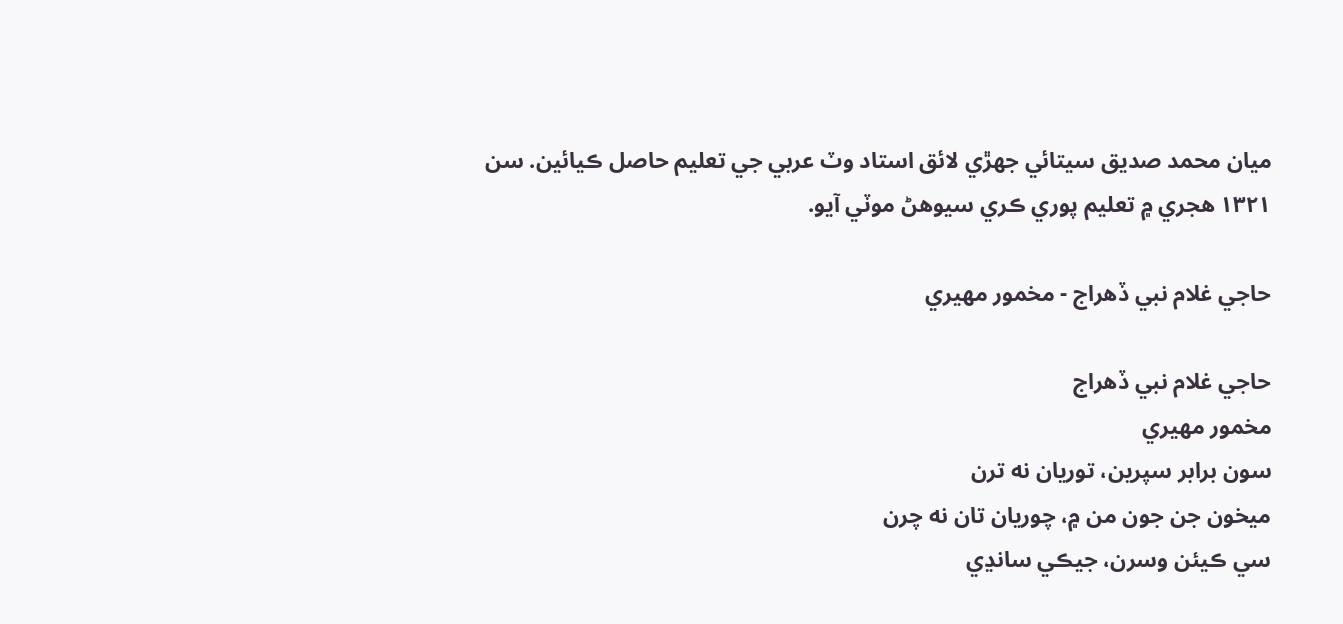ميان محمد صديق سيتائي جهڙي لائق استاد وٽ عربي جي تعليم حاصل ڪيائين. سن ۱۳۲۱ هجري ۾ تعليم پوري ڪري سيوهڻ موٽي آيو.

حاجي غلام نبي ڏهراج - مخمور مهيري

حاجي غلام نبي ڏهراج
مخمور مهيري
سون برابر سپرين، توريان نه ترن
ميخون جن جون من ۾، چوريان تان نه چرن
سي ڪيئن وسرن، جيڪي سانڍي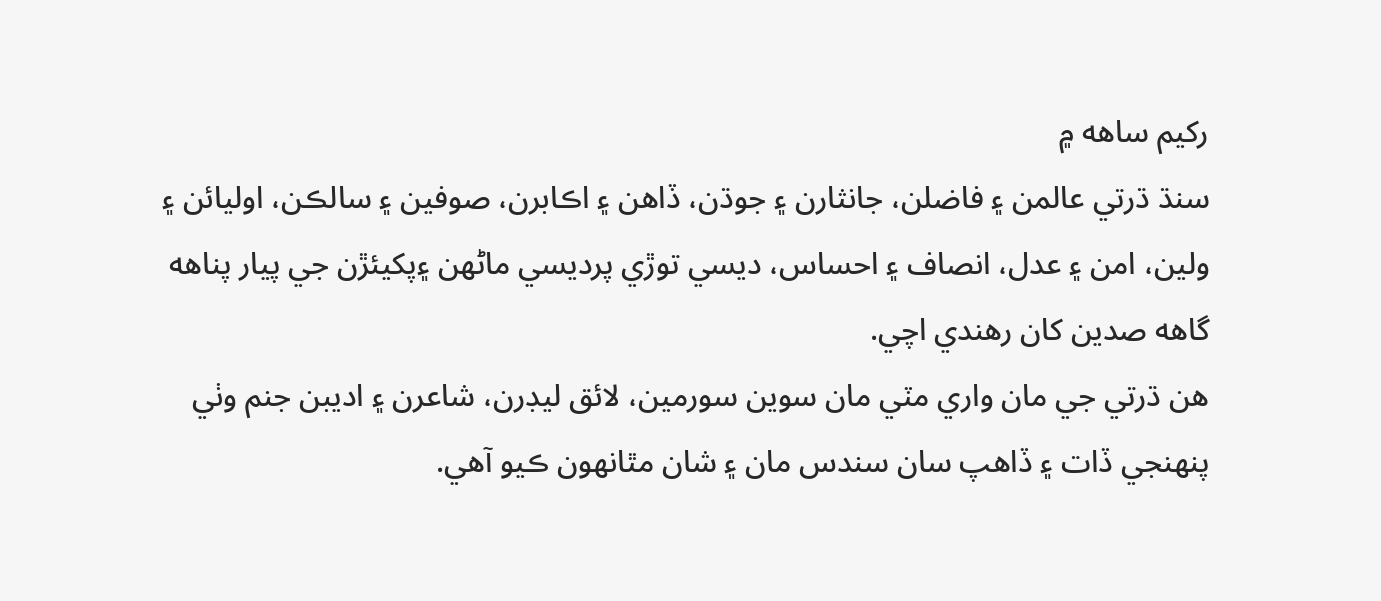رکيم ساهه ۾
سنڌ ڌرتي عالمن ۽ فاضلن، جانثارن ۽ جوڌن، ڏاهن ۽ اڪابرن، صوفين ۽ سالڪن، اوليائن ۽ ولين، امن ۽ عدل، انصاف ۽ احساس، ديسي توڙي پرديسي ماڻهن ۽پکيئڙن جي پيار پناهه گاهه صدين کان رهندي اچي.
هن ڌرتي جي مان واري مٽي مان سوين سورمين، لائق ليڊرن، شاعرن ۽ اديبن جنم وٺي پنهنجي ڏات ۽ ڏاهپ سان سندس مان ۽ شان مٿانهون ڪيو آهي.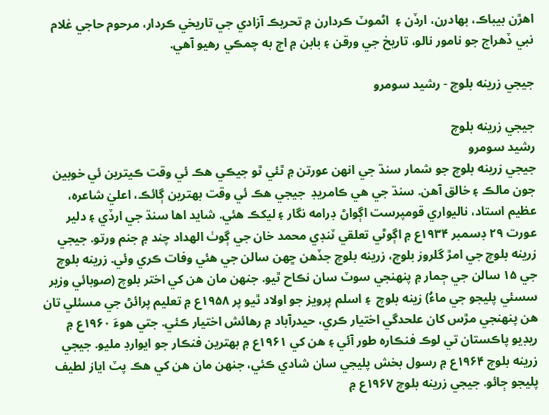اهڙن بيباڪ، بهادرن، ارڏن ۽  اڻموٽ ڪردارن ۾ تحريڪ آزادي جي تاريخي ڪردار، مرحوم حاجي غلام نبي ڏهراج جو نامور نالو، تاريخ جي ورقن ۽ بابن ۾ اڄ به چمڪي رهيو آهي.

جيجي زرينه بلوچ - رشيد سومرو

جيجي زرينه بلوچ
رشيد سومرو
جيجي زرينه بلوچ جو شمار سنڌ جي انهن عورتن ۾ ٿئي ٿو جيڪي هڪ ئي وقت ڪيترين ئي خوبين جون مالڪ ۽ خالق آهن. سنڌ جي هي ڪامريڊ  جيجي هڪ ئي وقت بهترين ڳائڪ، اعليٰ شاعره، عظيم استاد، ناليواري قومپرست اڳواڻ ڊرامه نگار ۽ ليکڪ هئي. شايد اها سنڌ جي ارڏي ۽ دلير عورت ۲۹ ڊسمبر ۱۹۳۴ع ۾ اڳوڻي تعلقي ٽنڊي محمد خان جي ڳوٺ الهداد چند ۾ جنم ورتو. جيجي زرينه بلوچ جي امڙ گلروز بلوچ، زرينه بلوچ جڏهن ڇهن سالن جي هئي وفات ڪري وئي. زرينه بلوچ جي ۱۵ سالن جي ڄمار ۾ پنهنجي سوٽ سان نڪاح ٿيو. جنهن مان هن کي اختر بلوچ (صوبائي وزير سسئي پليجو جي ماءُ) زينه بلوچ  ۽ اسلم پرويز جو اولاد ٿيو پر ۱۹۵۸ع ۾ تعليم پرائڻ جي مسئلي تان هن پنهنجي مڙس کان علحدگي اختيار ڪري، حيدرآباد ۾ رهائش اختيار ڪئي. جتي هوءَ ۱۹۶۰ع ۾ ريڊيو پاڪستان تي لوڪ فنڪاره طور آئي ۽ هن کي ۱۹۶۱ع ۾ بهترين فنڪار جو ايوارڊ مليو. جيجي زرينه بلوچ ۱۹۶۴ع ۾ رسول بخش پليجي سان شادي ڪئي، جنهن مان هن کي هڪ پٽ اياز لطيف پليجو ڄائو. جيجي زرينه بلوچ ۱۹۶۷ع ۾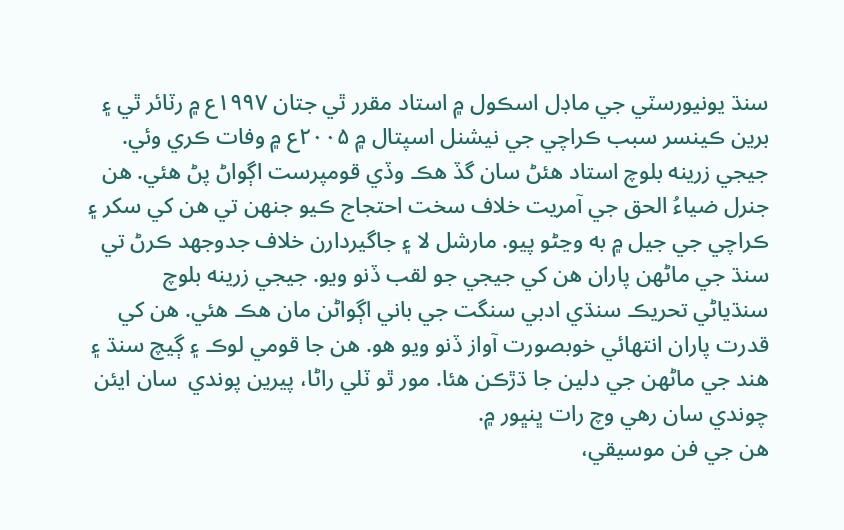سنڌ يونيورسٽي جي ماڊل اسڪول ۾ استاد مقرر ٿي جتان ۱۹۹۷ع ۾ رٽائر ٿي ۽ برين ڪينسر سبب ڪراچي جي نيشنل اسپتال ۾ ۲۰۰۵ع ۾ وفات ڪري وئي.
جيجي زرينه بلوچ استاد هئڻ سان گڏ هڪ وڏي قومپرست اڳواڻ پڻ هئي. هن جنرل ضياءُ الحق جي آمريت خلاف سخت احتجاج ڪيو جنهن تي هن کي سکر ۽ ڪراچي جي جيل ۾ به وڃڻو پيو. مارشل لا ۽ جاگيردارن خلاف جدوجهد ڪرڻ تي سنڌ جي ماڻهن پاران هن کي جيجي جو لقب ڏنو ويو. جيجي زرينه بلوچ سنڌياڻي تحريڪ سنڌي ادبي سنگت جي باني اڳواڻن مان هڪ هئي. هن کي قدرت پاران انتهائي خوبصورت آواز ڏنو ويو هو. هن جا قومي لوڪ ۽ ڳيچ سنڌ ۽ هند جي ماڻهن جي دلين جا ڌڙڪن هئا. مور ٿو ٽلي راڻا، پيرين پوندي  سان ايئن چوندي سان رهي وچ رات ڀنڀور ۾.
هن جي فن موسيقي،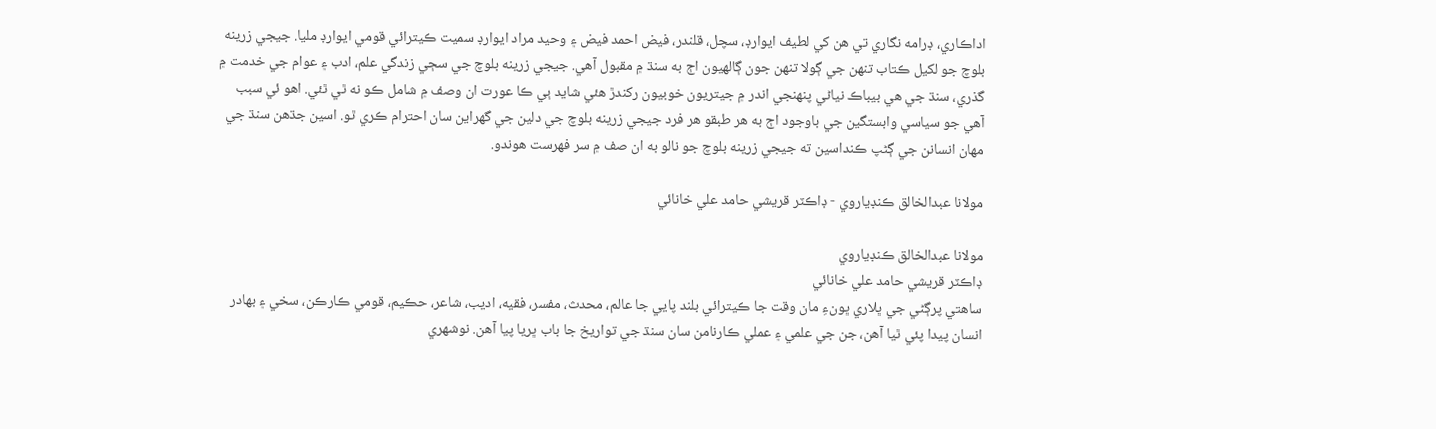اداڪاري، ڊرامه نگاري تي هن کي لطيف ايوارڊ، سچل، قلندر، فيض احمد فيض ۽ وحيد مراد ايوارڊ سميت ڪيترائي قومي ايوارڊ مليا. جيجي زرينه بلوچ جو لکيل ڪتاب تنهن جي ڳولا تنهن جون ڳالهيون اڄ به سنڌ ۾ مقبول آهي. جيجي زرينه بلوچ جي سڄي زندگي علم، ادب ۽ عوام جي خدمت ۾ گذري، سنڌ جي هي بيباڪ نياڻي پنهنجي اندر ۾ جيتريون خوبيون رکندڙ هئي شايد ٻي ڪا عورت ان وصف ۾ شامل ڪو نه ٿي ٿئي. اهو ئي سبب آهي جو سياسي وابستگين جي باوجود اڄ به هر طبقو هر فرد جيجي زرينه بلوچ جي دلين جي گهراين سان احترام ڪري ٿو. اسين جڌهن سنڌ جي مهان انسانن جي ڳڻپ ڪنداسين ته جيجي زرينه بلوچ جو نالو به ان صف ۾ سر فهرست هوندو.

مولانا عبدالخالق ڪنڊياروي - ڊاڪٽر قريشي حامد علي خانائي

مولانا عبدالخالق ڪنڊياروي
ڊاڪٽر قريشي حامد علي خانائي
ساهتي پرڳڻي جي ڀلاري ڀونءِ مان وقت جا ڪيترائي بلند پايي جا عالم، محدث، مفسر، فقيه، اديب، شاعر، حڪيم، قومي ڪارڪن، سخي ۽ بهادر انسان پيدا پئي ٿيا آهن، جن جي علمي ۽ عملي ڪارنامن سان سنڌ جي تواريخ جا باب ڀريا پيا آهن. نوشهري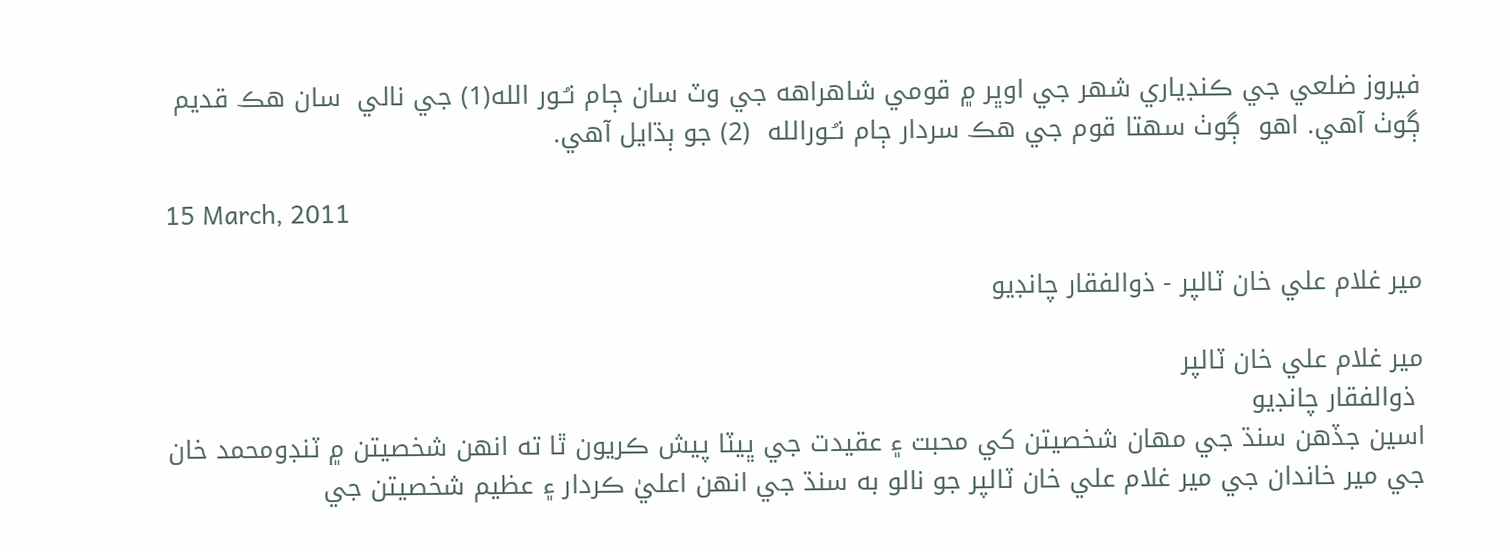فيروز ضلعي جي ڪنڊياري شهر جي اوڀر ۾ قومي شاهراهه جي وٽ سان ڄام نـُـور الله(1) جي نالي  سان هڪ قديم ڳوٺ آهي. اهو  ڳوٺ سهتا قوم جي هڪ سردار ڄام نـُـورالله  (2) جو ٻڌايل آهي.

15 March, 2011

مير غلام علي خان ٽالپر - ذوالفقار چانڊيو

مير غلام علي خان ٽالپر
 ذوالفقار چانڊيو
اسين جڏهن سنڌ جي مهان شخصيتن کي محبت ۽ عقيدت جي ڀيٽا پيش ڪريون ٿا ته انهن شخصيتن ۾ ٽنڊومحمد خان جي مير خاندان جي مير غلام علي خان ٽالپر جو نالو به سنڌ جي انهن اعليٰ ڪردار ۽ عظيم شخصيتن جي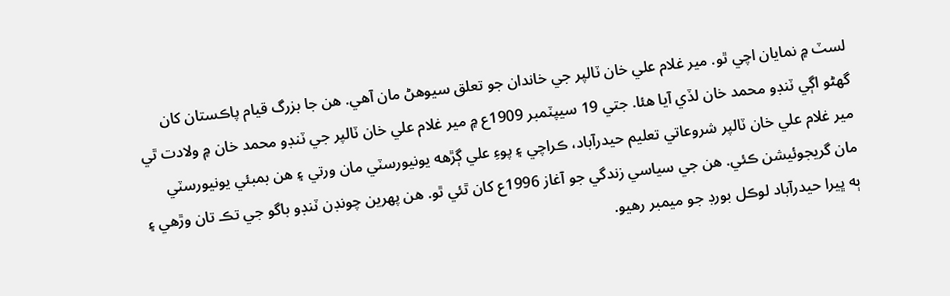لسٽ ۾ نمايان اچي ٿو. مير غلام علي خان ٽالپر جي خاندان جو تعلق سيوهڻ مان آهي. هن جا بزرگ قيام پاڪستان کان گهڻو اڳي ٽنڊو محمد خان لڏي آيا هئا. جتي 19 سيپٽمبر 1909ع ۾ مير غلام علي خان ٽالپر جي ٽنڊو محمد خان ۾ ولادت ٿي مير غلام علي خان ٽالپر شروعاتي تعليم حيدرآباد، ڪراچي ۽ پوءِ علي ڳڙهه يونيورسٽي مان ورتي ۽ هن بمبئي يونيورسٽي مان گريجوئيشن ڪئي. هن جي سياسي زندگي جو آغاز 1996ع کان ٿئي ٿو. هن پهرين چونڊن ٽنڊو باگو جي تڪ تان وڙهي ۽ ٻه ڀيرا حيدرآباد لوڪل بورڊ جو ميمبر رهيو.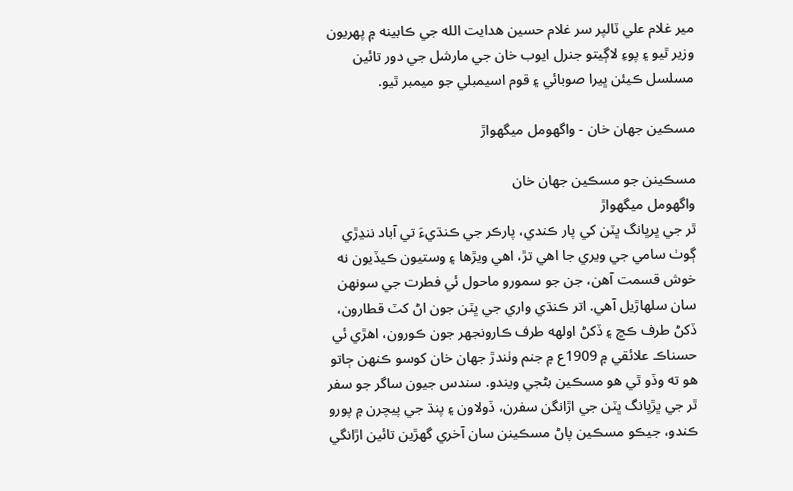مير غلام علي ٽالپر سر غلام حسين هدايت الله جي ڪابينه ۾ پهريون وزير ٿيو ۽ پوءِ لاڳيتو جنرل ايوب خان جي مارشل جي دور تائين مسلسل ڪيئن ڀيرا صوبائي ۽ قوم اسيمبلي جو ميمبر ٿيو.

مسڪين جهان خان - واگهومل ميگهواڙ

مسڪينن جو مسڪين جهان خان
واگهومل ميگهواڙ
ٿر جي ڀرڀانگ ڀٽن کي پار ڪندي، پارڪر جي ڪنڌيءَ تي آباد ننڍڙي ڳوٺ سامي جي ويري جا اهي تڙ، اهي ويڙها ۽ وستيون ڪيڏيون نه خوش قسمت آهن، جن جو سمورو ماحول ئي فطرت جي سونهن سان سلهاڙيل آهي. اتر ڪنڌي واري جي ڀٽن جون اڻ کٽ قطارون، ڏکڻ طرف ڪڇ ۽ ڏکڻ اولهه طرف ڪارونجهر جون ڪورون، اهڙي ئي حسناڪ علائقي ۾ 1909ع ۾ جنم وٺندڙ جهان خان کوسو ڪنهن ڄاتو هو ته وڏو ٿي هو مسڪين بڻجي ويندو. سندس جيون ساگر جو سفر ٿر جي ڀڙڀانگ ڀٽن جي اڙانگن سفرن، ڏولاون ۽ پنڌ جي پيچرن ۾ پورو ڪندو، جيڪو مسڪين پاڻ مسڪينن سان آخري گهڙين تائين اڙانگي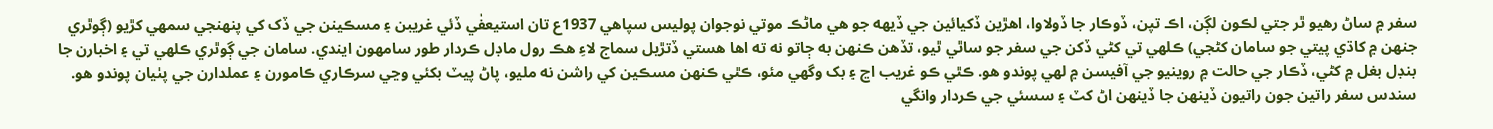سفر ۾ ساڻ رهيو ٿر جتي لڪون لڳن، اڪ تپن، ڏوڪار جا ڏولاوا، اهڙين ڏکيائين جي ڏيهه جو هي ماڻڪ موتي نوجوان پوليس سپاهي 1937ع تان استيعفٰي ڏئي غريبن ۽ مسڪينن جي ڏک کي پنهنجي سمهي کڙيو (ڳوٿري جنهن ۾ کاڌي پيتي جو سامان کڻجي) ڪلهي تي کڻي ڏکن جي سفر جو ساٿي ٿيو، تڏهن ڪنهن به ڄاتو نه ته اها هستي ڏتڙيل سماج لاءِ هڪ رول ماڊل ڪردار طور سامهون ايندي. سامان جي ڳوٿري ڪلهي تي ۽ اخبارن جا بنڊل بغل ۾ کڻي، ڏڪار جي حالت ۾ روينيو جي آفيسن ۾ لهي پوندو هو. ڪٿي ڪو غريب اڃ ۽ بک وگهي مئو، ڪٿي ڪنهن مسڪين کي راشن نه مليو، پاڻ پيٽ بکئي وڃي سرڪاري ڪامورن ۽ عملدارن جي پٺيان پوندو هو. سندس سفر راتين جون راتيون ڏينهن جا ڏينهن اڻ کٽ ۽ سسئي جي ڪردار وانگي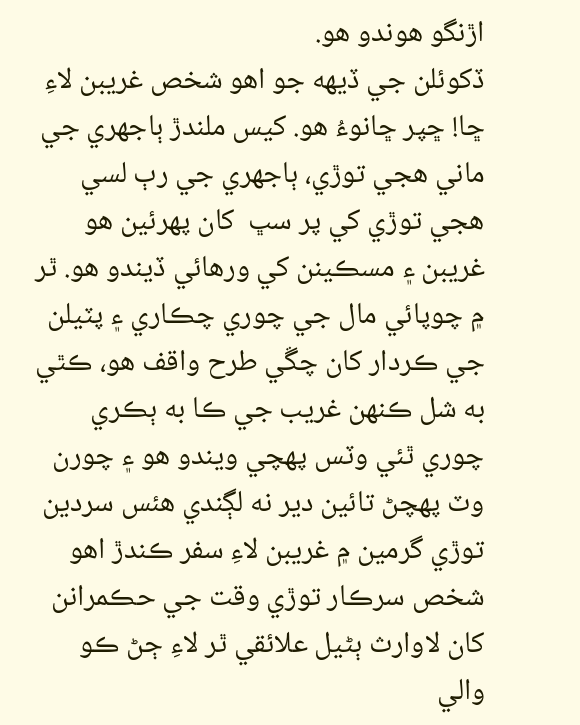اڙنگو هوندو هو.
ڏکوئلن جي ڏيهه جو اهو شخص غريبن لاءِ ڇا! ڇپر ڇانوءُ هو. کيس ملندڙ ٻاجهري جي ماني هجي توڙي، ٻاجهري جي رٻ لسي هجي توڙي کي پر سڀ  کان پهرئين هو غريبن ۽ مسڪينن کي ورهائي ڏيندو هو. ٿر ۾ چوپائي مال جي چوري چڪاري ۽ پٽيلن جي ڪردار کان چڱي طرح واقف هو، ڪٿي به شل ڪنهن غريب جي ڪا به ٻڪري چوري ٿئي وٽس پهچي ويندو هو ۽ چورن وٽ پهچڻ تائين دير نه لڳندي هئس سردين توڙي گرمين ۾ غريبن لاءِ سفر ڪندڙ اهو شخص سرڪار توڙي وقت جي حڪمرانن کان لاوارث ٻڻيل علائقي ٿر لاءِ ڄڻ ڪو والي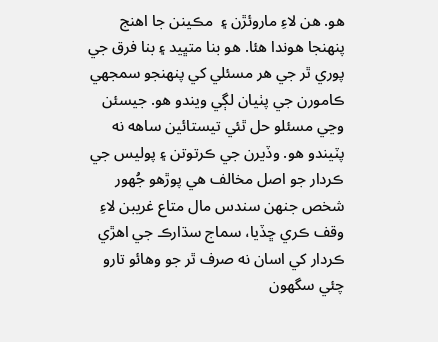هو. هن لاءِ ماروئڙن ۽  مڪينن جا اهنج پنهنجا هوندا هئا. هو بنا متڀيد ۽ بنا فرق جي پوري ٿر جي هر مسئلي کي پنهنجو سمجهي ڪامورن جي پٺيان لڳي ويندو هو. جيسئن وڃي مسئلو حل ٿئي تيستائين ساهه نه پٽيندو هو. وڏيرن جي ڪرتوتن ۽ پوليس جي ڪردار جو اصل مخالف هي پوڙهو جُهور شخص جنهن سندس مال متاع غريبن لاءِ وقف ڪري ڇڏيا، سماج سڌارڪ جي اهڙي ڪردار کي اسان نه صرف ٿر جو وهائو تارو چئي سگهون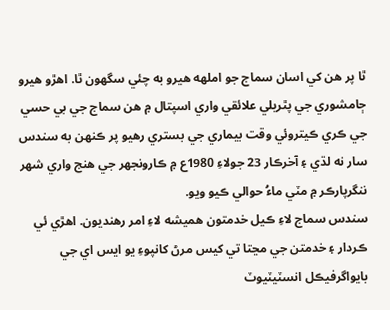ٿا پر هن کي اسان سماج جو املهه هيرو به چئي سگهون ٿا. اهڙو هيرو ڄامشوري جي پٿريلي علائقي واري اسپتال ۾ هن سماج جي بي حسي جي ڪري ڪيتروئي وقت بيماري جي بستري رهيو پر ڪنهن به سندس سار نه لڌي ۽ آخرڪار 23 جولاءِ 1980ع ۾ ڪارونجهر جي هنج واري شهر ننگرپارڪر ۾ مٽي ماءُ حوالي ڪيو ويو.
سندس سماج لاءِ ڪيل خدمتون هميشه لاءِ امر رهنديون. اهڙي ئي ڪردار ۽ خدمتن جي مڃتا تي کيس مرڻ کانپوءِ يو ايس اي جي بايواگرفيڪل انسٽيٽيوٽ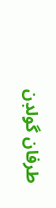طرفان گولڊن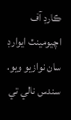ڪارڊ آف اچيومينٽ ايوارڊ سان نوازيو ويو. سندس نالي تي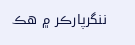ننگرپارڪر ۾ هڪ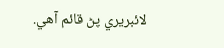لائبريري پڻ قائم آهي.